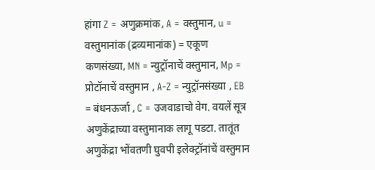हांगा Z = अणुक्रमांक, A = वस्तुमान, u = वस्तुमानांक (द्रव्यमानांक) = एकूण कणसंख्या, MN = न्युट्रॉनाचें वस्तुमान, Mp = प्रोटॉनाचें वस्तुमान , A-Z = न्युट्रॉनसंख्या , EB = बंधनऊर्जा , C = उजवाडाचो वेग. वयलें सूत्र अणुकेंद्राच्या वस्तुमानाक लागू पडटा. तातूंत अणुकेंद्रा भोंवतणी घुवपी इलेक्ट्रॉनांचें वस्तुमान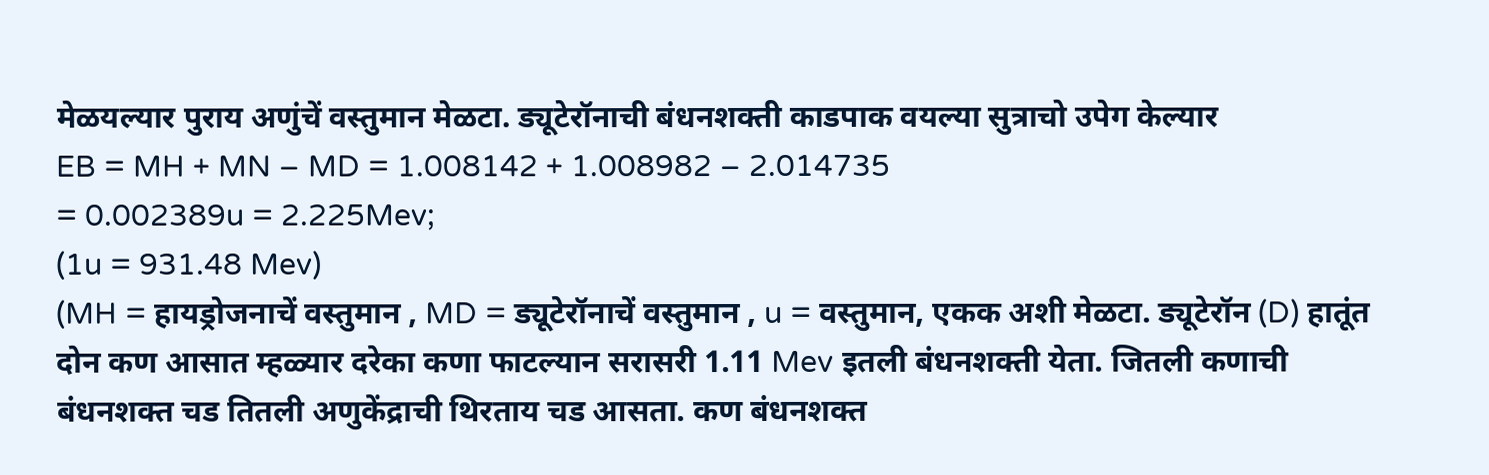मेळयल्यार पुराय अणुंचें वस्तुमान मेळटा. ड्यूटेरॉनाची बंधनशक्ती काडपाक वयल्या सुत्राचो उपेग केल्यार
EB = MH + MN – MD = 1.008142 + 1.008982 – 2.014735
= 0.002389u = 2.225Mev;
(1u = 931.48 Mev)
(MH = हायड्रोजनाचें वस्तुमान , MD = ड्यूटेरॉनाचें वस्तुमान , u = वस्तुमान, एकक अशी मेळटा. ड्यूटेरॉन (D) हातूंत दोन कण आसात म्हळ्यार दरेका कणा फाटल्यान सरासरी 1.11 Mev इतली बंधनशक्ती येता. जितली कणाची बंधनशक्त चड तितली अणुकेंद्राची थिरताय चड आसता. कण बंधनशक्त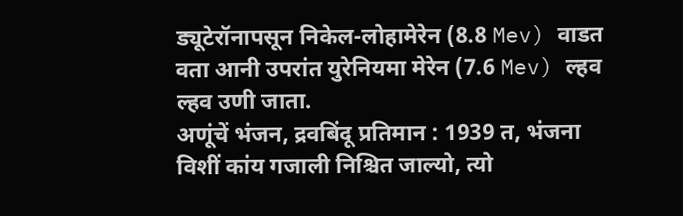ड्यूटेरॉनापसून निकेल-लोहामेरेन (8.8 Mev) वाडत वता आनी उपरांत युरेनियमा मेरेन (7.6 Mev) ल्हव ल्हव उणी जाता.
अणूंचें भंजन, द्रवबिंदू प्रतिमान : 1939 त, भंजना विशीं कांय गजाली निश्चित जाल्यो, त्यो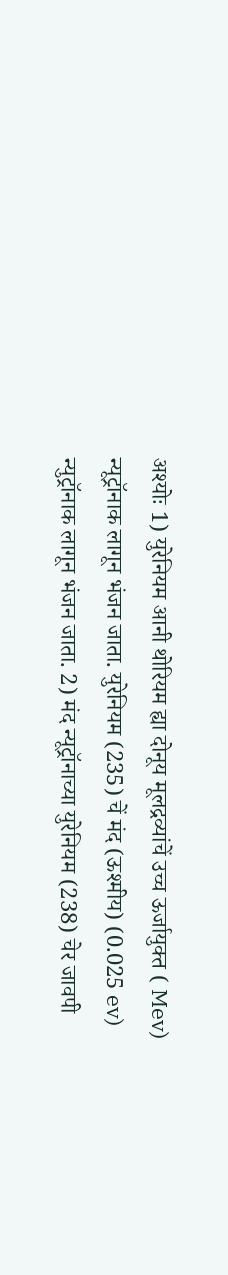अश्योः 1) युरेनियम आनी थोरियम ह्या दोनूय मूलद्रव्यांचें उच्च ऊर्जायुक्त ( Mev) न्यूट्रॉनाक लागून भंजन जाता. युरेनियम (235) चें मंद (ऊश्मीय) (0.025 ev) न्युट्रॉनाक लागून भंजन जाता. 2) मंद न्यूट्रॉनाच्या युरेनियम (238) चेर जावपी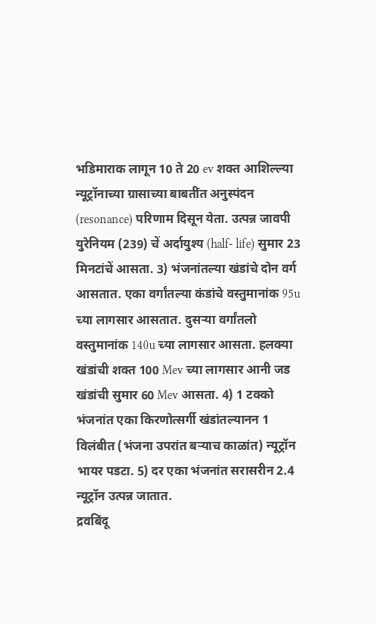भडिमाराक लागून 10 ते 20 ev शक्त आशिल्ल्या न्यूट्रॉनाच्या ग्रासाच्या बाबतींत अनुस्पंदन (resonance) परिणाम दिसून येता. उत्पन्न जावपी युरेनियम (239) चें अर्दायुश्य (half- life) सुमार 23 मिनटांचें आसता. 3) भंजनांतल्या खंडांचे दोन वर्ग आसतात. एका वर्गांतल्या कंडांचे वस्तुमानांक 95u च्या लागसार आसतात. दुसऱ्या वर्गांतलो वस्तुमानांक 140u च्या लागसार आसता. हलक्या खंडांची शक्त 100 Mev च्या लागसार आनी जड खंडांची सुमार 60 Mev आसता. 4) 1 टक्को भंजनांत एका किरणोत्सर्गी खंडांतल्यानन 1 विलंबीत (भंजना उपरांत बऱ्याच काळांत) न्यूट्रॉन भायर पडटा. 5) दर एका भंजनांत सरासरीन 2.4 न्यूट्रॉन उत्पन्न जातात.
द्रवबिंदू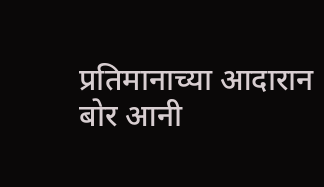प्रतिमानाच्या आदारान बोर आनी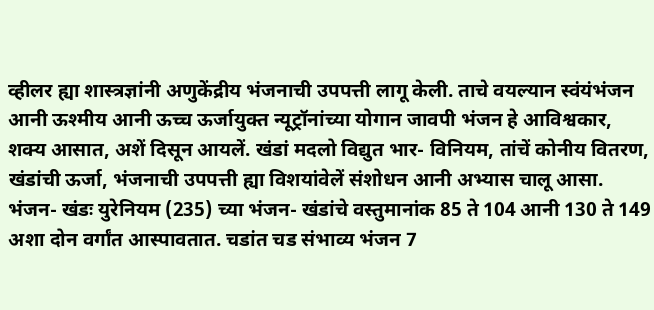व्हीलर ह्या शास्त्रज्ञांनी अणुकेंद्रीय भंजनाची उपपत्ती लागू केली. ताचे वयल्यान स्वंयंभंजन आनी ऊश्मीय आनी ऊच्च ऊर्जायुक्त न्यूट्रॉनांच्या योगान जावपी भंजन हे आविश्वकार, शक्य आसात, अशें दिसून आयलें. खंडां मदलो विद्युत भार- विनियम, तांचें कोनीय वितरण, खंडांची ऊर्जा, भंजनाची उपपत्ती ह्या विशयांवेलें संशोधन आनी अभ्यास चालू आसा.
भंजन- खंडः युरेनियम (235) च्या भंजन- खंडांचे वस्तुमानांक 85 ते 104 आनी 130 ते 149 अशा दोन वर्गांत आस्पावतात. चडांत चड संभाव्य भंजन 7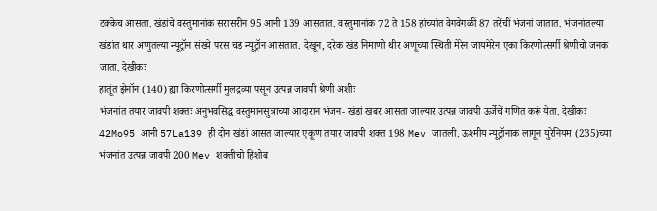टक्केच आसता. खंडांचे वस्तुमानांक सरासरीन 95 आनी 139 आसतात. वस्तुमानांक 72 ते 158 हांच्यांत वेगवेगळीं 87 तरेंचीं भंजनां जातात. भंजनांतल्या खंडांत थार अणुतल्या न्यूट्रॉन संख्ये परस चड न्यूट्रॉन आसतात. देखून, दरेक खंड निमाणो थीर अणूच्या स्थिती मेरेन जायमेरेन एका किरणोत्सर्गी श्रेणीचो जनक जाता. देखीकः
हातूंत झेनॉन (140) ह्या किरणोत्सर्गी मुलद्रव्या पसून उत्पन्न जावपी श्रेणी अशीः
भंजनांत तयार जावपी शक्तः अनुभवसिद्ध वस्तुमानसुत्राच्या आदारान भंजन- खंडां खबर आसता जाल्यार उत्पन्न जावपी ऊर्जेचें गणित करूं येता. देखीकः 42Mo95 आनी 57La139 ही दोन खंडां आसत जाल्यार एकूण तयार जावपी शक्त 198 Mev जातली. ऊश्मीय न्यूट्रॉनाक लागून युरेनियम (235)च्या भंजनांत उत्पन्न जावपी 200 Mev शक्तीचो हिशोब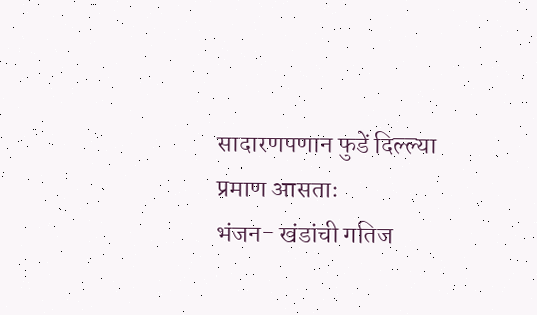सादारणपणान फुडें दिल्ल्या प्रमाण आसताः
भंजन- खंडांची गतिज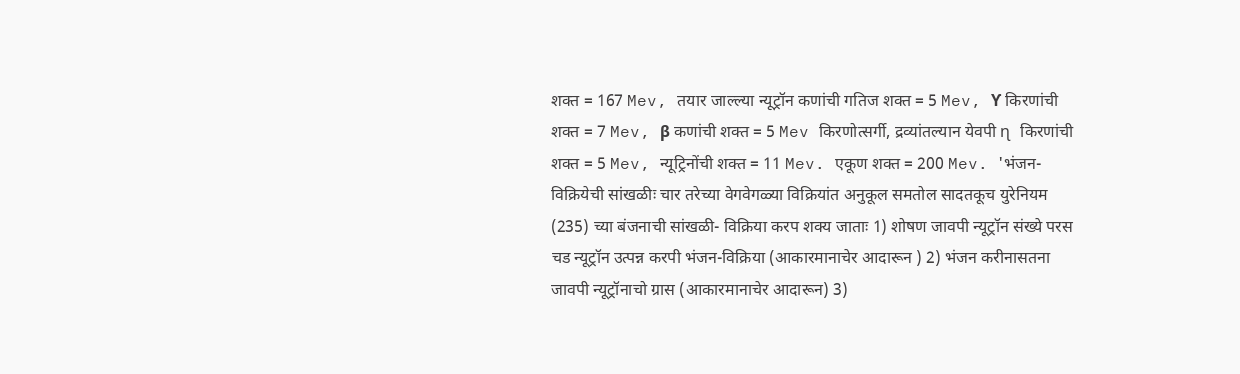शक्त = 167 Mev, तयार जाल्ल्या न्यूट्रॉन कणांची गतिज शक्त = 5 Mev, ϒ किरणांची शक्त = 7 Mev, β कणांची शक्त = 5 Mev किरणोत्सर्गी, द्रव्यांतल्यान येवपी ɳ किरणांची शक्त = 5 Mev, न्यूट्रिनोंची शक्त = 11 Mev. एकूण शक्त = 200 Mev. 'भंजन- विक्रियेची सांखळीः चार तरेच्या वेगवेगळ्या विक्रियांत अनुकूल समतोल सादतकूच युरेनियम (235) च्या बंजनाची सांखळी- विक्रिया करप शक्य जाताः 1) शोषण जावपी न्यूट्रॉन संख्ये परस चड न्यूट्रॉन उत्पन्न करपी भंजन-विक्रिया (आकारमानाचेर आदारून ) 2) भंजन करीनासतना जावपी न्यूट्रॉनाचो ग्रास (आकारमानाचेर आदारून) 3)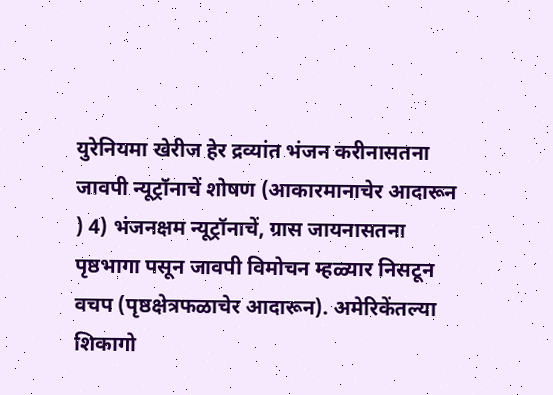युरेनियमा खेरीज हेर द्रव्यांत भंजन करीनासतना जावपी न्यूट्रॉनाचें शोषण (आकारमानाचेर आदारून ) 4) भंजनक्षम न्यूट्रॉनाचें, ग्रास जायनासतना पृष्ठभागा पसून जावपी विमोचन म्हळ्यार निसटून वचप (पृष्ठक्षेत्रफळाचेर आदारून). अमेरिकेंतल्या शिकागो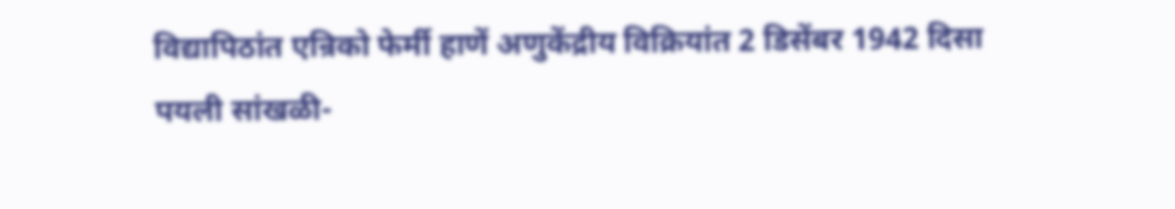विद्यापिठांत एन्रिको फेर्मी हाणें अणुकेंद्रीय विक्रियांत 2 डिसेंबर 1942 दिसा पयली सांखळी-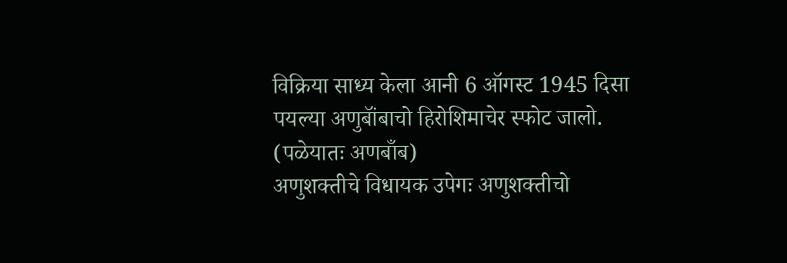विक्रिया साध्य केला आनी 6 ऑगस्ट 1945 दिसा पयल्या अणुबॉंबाचो हिरोशिमाचेर स्फोट जालो. (पळेयातः अणबाँब)
अणुशक्तीचे विधायक उपेगः अणुशक्तीचो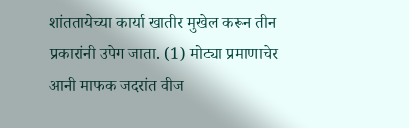शांततायेच्या कार्या खातीर मुखेल करून तीन प्रकारांनी उपेग जाता. (1) मोट्या प्रमाणाचेर आनी माफक जदरांत वीज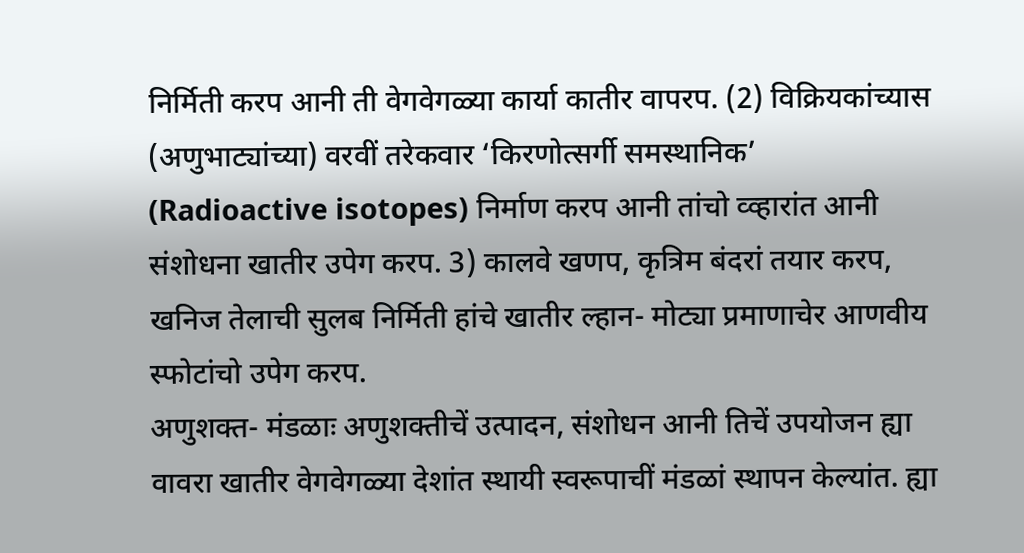निर्मिती करप आनी ती वेगवेगळ्या कार्या कातीर वापरप. (2) विक्रियकांच्यास (अणुभाट्यांच्या) वरवीं तरेकवार ‘किरणोत्सर्गी समस्थानिक’ (Radioactive isotopes) निर्माण करप आनी तांचो व्व्हारांत आनी संशोधना खातीर उपेग करप. 3) कालवे खणप, कृत्रिम बंदरां तयार करप, खनिज तेलाची सुलब निर्मिती हांचे खातीर ल्हान- मोट्या प्रमाणाचेर आणवीय स्फोटांचो उपेग करप.
अणुशक्त- मंडळाः अणुशक्तीचें उत्पादन, संशोधन आनी तिचें उपयोजन ह्या वावरा खातीर वेगवेगळ्या देशांत स्थायी स्वरूपाचीं मंडळां स्थापन केल्यांत. ह्या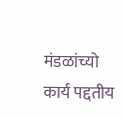मंडळांच्यो कार्य पद्दतीय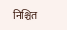निश्चित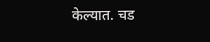केल्यात. चड